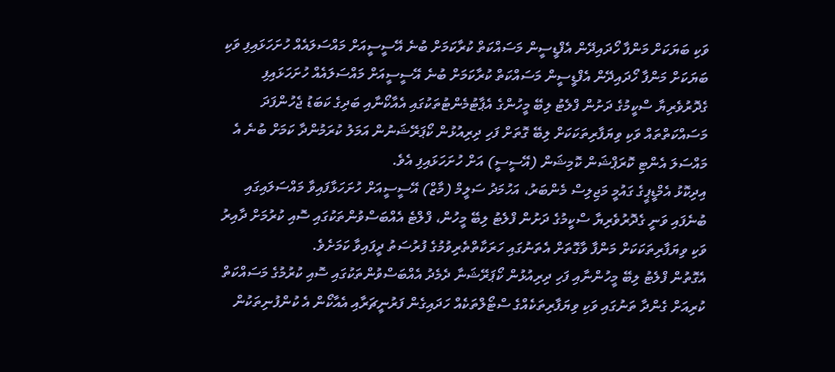ވަކި ބަޔަކަށް މަންފާ ހޯދައިދޭން އެފްޑީސީން މަސައްކަތް ކުރާކަމަށް ބުނެ އޭސީސީއަށް މައްސަލައެއް ހުށަހަޅައިފި ވަކި ބަޔަކަށް މަންފާ ހޯދައިދޭން އެފްޑީސީން މަސައްކަތް ކުރާކަމަށް ބުނެ އޭސީސީއަށް މައްސަލައެއް ހުށަހަޅައިފި
ގެދޮރުވެރިޔާ ސްކީމުގެ ދަށުން ފްލެޓު ލިބޭ މީހުންގެ އެޕާޓުމެންޓުތަކުގައި އެއާކޯނާއި ބަދިގެ ކަބަޑު ޖެހުންފަދަ މަސައްކަތްތައް ވަކި ވިޔަފާރިތަކަކަށް ލިބޭ ގޮތަށް ފަހި ދިރިއުޅުން ކޯޕަރޭޝަނުން އަމަލު ކުރަމުންދާ ކަމަށް ބުނެ އެ މައްސަލަ އެންޓި ކޮރަޕްޝަން ކޮމިޝަން (އޭސީސީ) އަށް ހުށަހަޅައިފި އެވެ.
އިދިކޮޅު އެމްޑީޕީގެ ގައުމީ މަޖިލިސް މެންބަރު، އަހުމަދު ސަލީމް (މާޒް) އޭސީސީއަށް ހުށަހަޅާފައިވާ މައްސަލައިގައި ބުނެފައި ވަނީ ގެދޮރުވެރިޔާ ސްކީމުގެ ދަށުން ފްލެޓު ލިބޭ މީހުން، ފްލްޓެ އެއްބަސްވުންތަކުގައި ސޮއި ކުރުމަށް ދާއިރު ވަކި ވިޔަފާރިތަކަކަށް މަންފާ ވާގޮތަށް އެތަނުގައި ހަރަކާތްތެރިވުމުގެ ފުރުސަތު ދީފައިވާ ކަމަށެވެ.
އެގޮތުން ފްލެޓު ލިބޭ މީހުންނާއި ފަހި ދިރިއުޅުން ކޯޕަރޭޝަނާ ދެމެދު އެއްބަސްވުންތަކުގައި ސޮއި ކުރުމުގެ މަސައްކަތް ކުރިއަށް ގެންދާ ތަނުގައި ވަކި ވިޔަފާރިތަކެއްގެ ސްޓޯލްތަކެއް ހަދައިގެން ފަރުނީޗަރާއި އެއާކޯން އެ ކުންފުނިތަކުން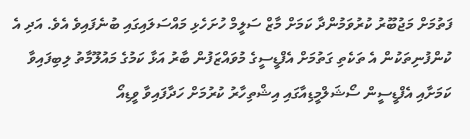ފަތުމަށް މަޖުބޫރު ކުރުވަމުންދާ ކަމަށް މާޒް ސަލީމް ހުށަހެޅި މައްސަލައިގައި ބުނެފައިވެ އެވެ. އަދި އެ ކުންފުނިތަކުން އެ ތަކެތި ގަތުމަށް އެފްޑީސީގެ މުވައްޒަފުން ބާރު އަޅާ ކަމުގެ މައުލޫމާތު ލިބިފައިވާ ކަމަށާއި އެފްޑީސީން ސޯޝަލްމީޑިއާގައި އިޝްތިހާރު ކުރުމަށް ހަދާފައިވާ ވީޑިއޯ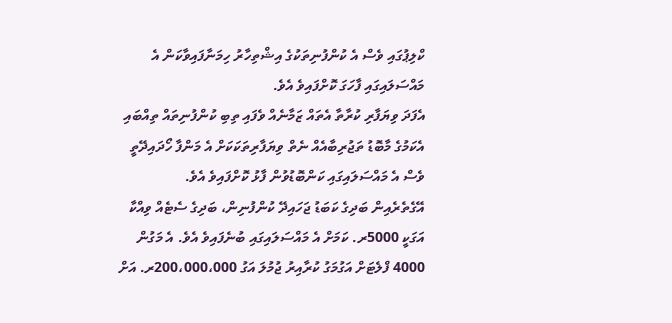ކްލިޕުގައި ވެސް އެ ކުންފުނިތަކުގެ އިޝްތިހާރު ހިމަނާފައިވާކަން އެ މައްސަލައިގައި ފާހަގަ ކޮށްފައިވެ އެވެ.
އެފަދަ ވިޔަފާރި ކުރާތާ އެތައް ޒަމާނެއް ވެފައި ތިބި ކުންފުނިތައް ތިއްބައި އެކަމުގެ މާބޮޑު ތަޖުރިބާއެއް ނެތް ވިޔަފާރިތަކަކަށް އެ މަންފާ ހޯދައިދޭތީ ވެސް އެ މައްސަލައިގައި ކަންބޮޑުވުން ފާޅު ކޮށްފައިވެ އެވެ.
އޭގެތެރެއިން ބަދިގެ ކަބަޑު ޖަހައިދޭ ކުންފުނިން، ބަދިގެ ސެޓެއް ވިއްކާ އަގަކީ 5000ރ. ކަމަށް އެ މައްސަލައިގައި ބުނެފައިވެ އެވެ. އެ މަގުން 4000 ފްލެޓަށް އަގުމަގު ކުރާއިރު ޖުމުލަ އަގު 200،000،000ރ. އަށް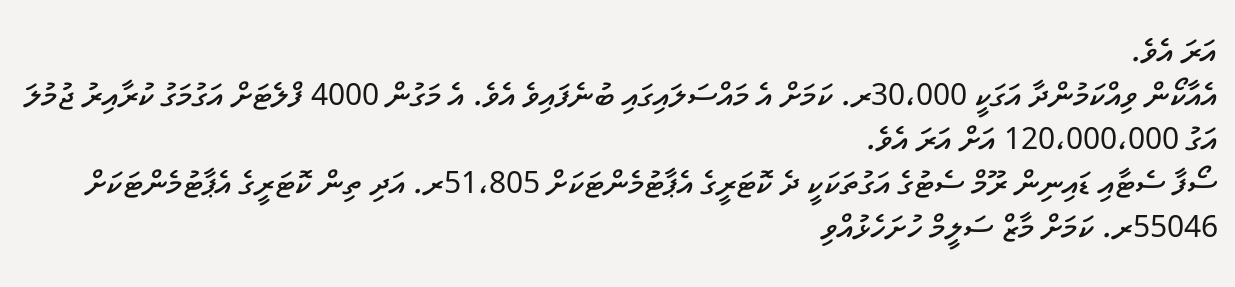އަރަ އެވެ.
އެއާކޯން ވިއްކަމުންދާ އަގަކީ 30،000ރ. ކަމަށް އެ މައްސަލައިގައި ބުނެފައިވެ އެވެ. އެ މަގުން 4000 ފްލެޓަށް އަގުމަގު ކުރާއިރު ޖުމުލަ އަގު 120،000،000 އަށް އަރަ އެވެ.
ސޯފާ ސެޓާއި ޑައިނިން ރޫމް ސެޓުގެ އަގުތަކަކީ ދެ ކޮޓަރީގެ އެޕާޓުމެންޓަކަށް 51،805ރ. އަދި ތިން ކޮޓަރީގެ އެޕާޓުމެންޓަކަށް 55046ރ. ކަމަށް މާޒް ސަލީމް ހުށަހެޅުއްވި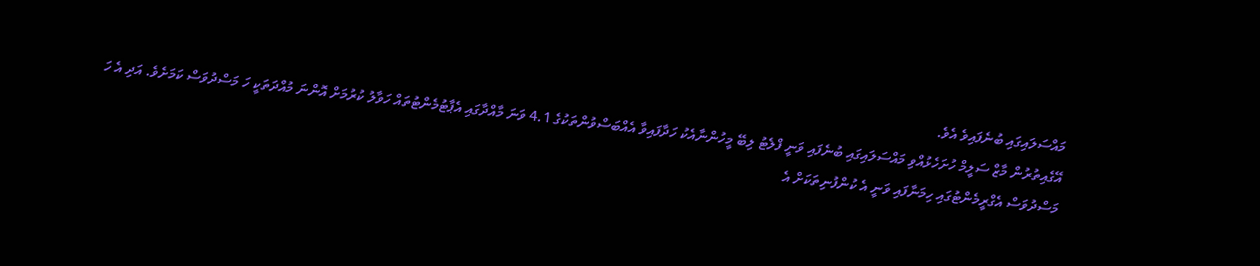މައްސަލައިގައި ބުނެފައިވެ އެވެ.
އޭގެއިތުރުން މާޒް ސަލީމް ހުށަހެޅުއްވި މައްސަލައިގައި ބުނެފައި ވަނީ ފްލެޓު ލިބޭ މީހުންނާއެކު ހަދާފައިވާ އެއްބަސްވުންތަކުގެ 4.1 ވަނަ މާއްދާގައި އެޕާޓުމެންޓުތައް ހަވާލު ކުރުމަށް އޮންނަ މުއްދަތަކީ ހަ މަސްދުވަސް ކަމަށެވެ. އަދި އެ ހަ މަސްދުވަސް އެގްރީމެންޓުގައި ހިމަނާފައި ވަނީ އެ ކުންފުނިތަކަށް އެ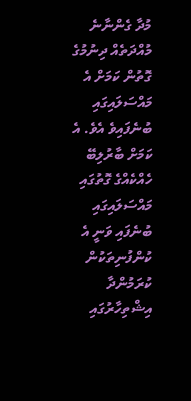މުދާ ގެންނާނެ މުއްދަތެއް ދިނުމުގެ ގޮތުން ކަމަށް އެ މައްސަލައިގައި ބުނެފައިވެ އެވެ. އެ ކަމަށް ބާރުލިބޭ ހެއްކެއްގެ ގޮތުގައި މައްސަލައިގައި ބުނެފައި ވަނީ އެ ކުންފުނިތަކުން ކުރަމުންދާ އިޝްތިހާރުގައި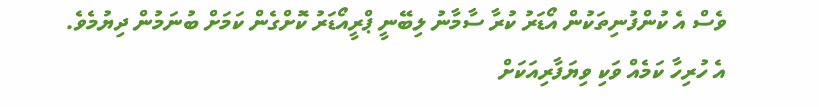ވެސް އެ ކުންފުނިތަކުން އޯޑަރު ކުރާ ސާމާނު ލިބޭނީ ޕްރީއޯޑަރު ކޮށްގެން ކަމަށް ބުނަމުން ދިޔުމެވެ.
އެ ހުރިހާ ކަމެއް ވަކި ވިޔަފާރިއަކަށް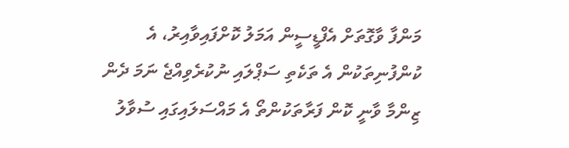މަންފާ ވާގޮތަށް އެފްޑީސީން އަމަލު ކޮށްފައިވާއިރު، އެ ކުންފުނިތަކުން އެ ތަކެތި ސަޕްލައި ނުކުރެވިއްޖެ ނަމަ ދެން ޒިންމާ ވާނީ ކޮން ފަރާތަކުންތޯ އެ މައްސަލައިގައި ސުވާލު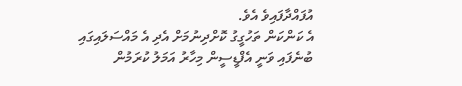އުފައްދާފައިވެ އެވެ.
އެ ކަންކަން ތަހުގީގު ކޮށްދިނުމަށް އެދި އެ މައްސަލައިގައި ބުނެފައި ވަނީ އެފްޑީސީން މިހާރު އަމަލު ކުރަމުން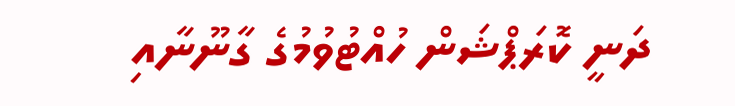ދަނީ ކޮރަޕްޝަން ހުއްޓުވުމުގެ ގާނޫނާއި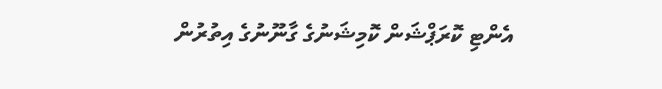އެންޓި ކޮރަޕްޝަން ކޮމިޝަނުގެ ގާނޫނުގެ އިތުރުން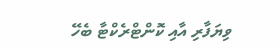ވިޔަފާރި އާއި ކޮންޓްރެކްޓާ ބެހޭ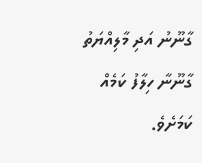ގާނޫނު އަދި މާލިއްޔަތު ގާނޫނާ ހިލާފު ކަމެއް ކަމަށެވެ.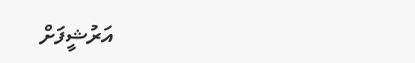އަރުޝީފަށް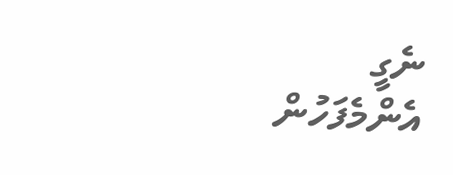ނެގީ
އެންމެފަހުން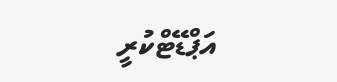އަޕްޑޭޓްކުރީ